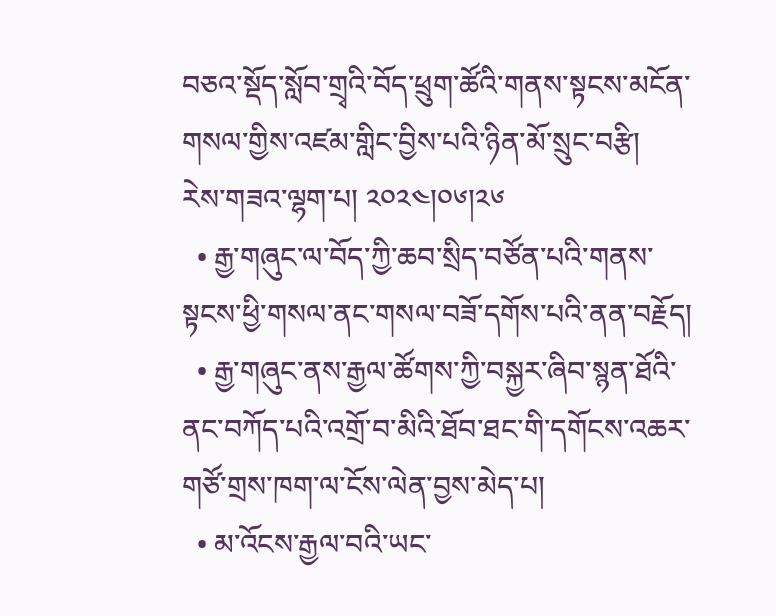བཅའ་སྡོད་སློབ་གྲྭའི་བོད་ཕྲུག་ཚོའི་གནས་སྟངས་མངོན་གསལ་གྱིས་འཛམ་གླིང་བྱིས་པའི་ཉིན་མོ་སྲུང་བརྩི།
རེས་གཟའ་ལྷག་པ། ༢༠༢༤།༠༦།༢༦
  • རྒྱ་གཞུང་ལ་བོད་ཀྱི་ཆབ་སྲིད་བཙོན་པའི་གནས་སྟངས་ཕྱི་གསལ་ནང་གསལ་བཟོ་དགོས་པའི་ནན་བརྗོད།
  • རྒྱ་གཞུང་ནས་རྒྱལ་ཚོགས་ཀྱི་བསྐྱར་ཞིབ་སྙན་ཐོའི་ནང་བཀོད་པའི་འགྲོ་བ་མིའི་ཐོབ་ཐང་གི་དགོངས་འཆར་གཙོ་གྲས་ཁག་ལ་ངོས་ལེན་བྱས་མེད་པ།
  • མ་འོངས་རྒྱལ་བའི་ཡང་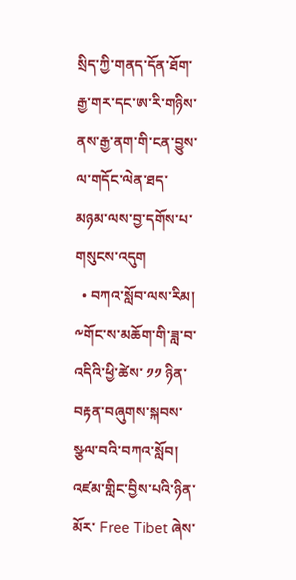སྲིད་ཀྱི་གནད་དོན་ཐོག་རྒྱ་གར་དང་ཨ་རི་གཉིས་ནས་རྒྱ་ནག་གི་ངན་བྱུས་ལ་གདོང་ལེན་ཐད་མཉམ་ལས་བྱ་དགོས་པ་གསུངས་འདུག
  • བཀའ་སློབ་ལས་རིམ། ༸གོང་ས་མཆོག་གི་ཟླ་བ་འདིའི་ཕྱི་ཚེས་ ༡༡ ཉིན་བརྟན་བཞུགས་སྐབས་སྩལ་བའི་བཀའ་སློབ།
འཛམ་གླིང་བྱིས་པའི་ཉིན་མོར་ Free Tibet ཞེས་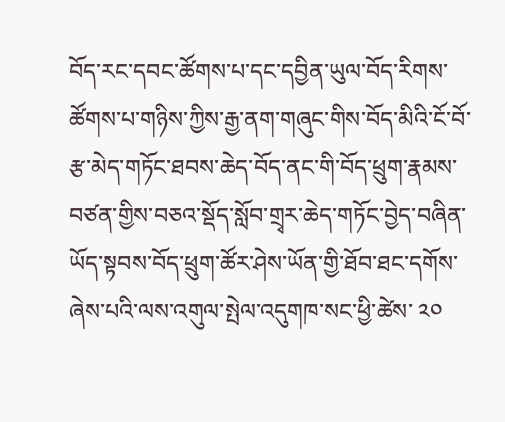བོད་རང་དབང་ཚོགས་པ་དང་དབྱིན་ཡུལ་བོད་རིགས་ཚོགས་པ་གཉིས་ཀྱིས་རྒྱ་ནག་གཞུང་གིས་བོད་མིའི་ངོ་བོ་རྩ་མེད་གཏོང་ཐབས་ཆེད་བོད་ནང་གི་བོད་ཕྲུག་རྣམས་བཙན་གྱིས་བཅའ་སྡོད་སློབ་གྲྭར་ཆེད་གཏོང་བྱེད་བཞིན་ཡོད་སྟབས་བོད་ཕྲུག་ཚོར་ཤེས་ཡོན་གྱི་ཐོབ་ཐང་དགོས་ཞེས་པའི་ལས་འགུལ་སྤེལ་འདུགཁ་སང་ཕྱི་ཚེས་ ༢༠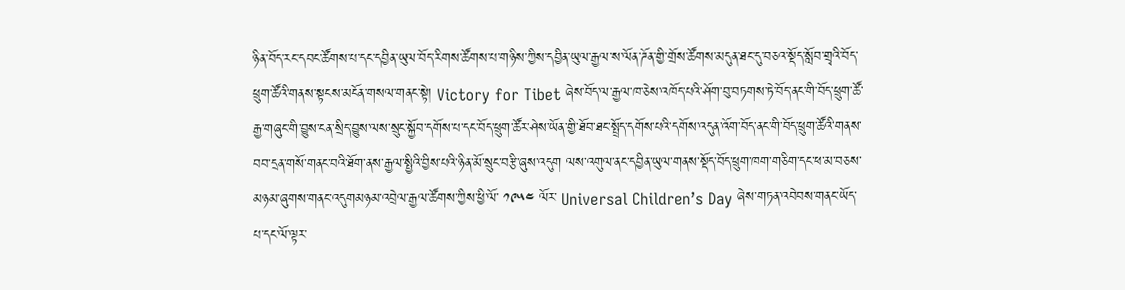ཉིན་བོད་རང་དབང་ཚོགས་པ་དང་དབྱིན་ཡུལ་བོད་རིགས་ཚོགས་པ་གཉིས་ཀྱིས་དབྱིན་ཡུལ་རྒྱལ་ས་ལོན་ཌོན་གྱི་གྲོས་ཚོགས་མདུན་ཐང་དུ་བཅའ་སྡོད་སློབ་གྲྭའི་བོད་ཕྲུག་ཚོའི་གནས་སྟངས་མངོན་གསལ་གནང་སྟེ། Victory for Tibet ཞེས་བོད་ལ་རྒྱལ་ཁ་ཅེས་འཁོད་པའི་ཤོག་བུ་བཏགས་ཏེ་བོད་ནང་གི་བོད་ཕྲུག་ཚོ་རྒྱ་གཞུང་གི་བྱུས་ངན་སྲིད་བྱུས་ལས་སྲུང་སྐྱོབ་དགོས་པ་དང་བོད་ཕྲུག་ཚོར་ཤེས་ཡོན་གྱི་ཐོབ་ཐང་སྤྲོད་དགོས་པའི་དགོས་འདུན་འོག་བོད་ནང་གི་བོད་ཕྲུག་ཚོའི་གནས་བབ་དྲན་གསོ་གནང་བའི་ཐོག་ནས་རྒྱལ་སྤྱིའི་བྱིས་པའི་ཉིན་མོ་སྲུང་བརྩི་ཞུས་འདུག ལས་འགུལ་ནང་དབྱིན་ཡུལ་གནས་སྡོད་བོད་ཕྲུག་ཁག་གཅིག་དང་ཕ་མ་བཅས་མཉམ་ཞུགས་གནང་འདུགམཉམ་འབྲེལ་རྒྱལ་ཚོགས་ཀྱིས་ཕྱི་ལོ་ ༡༩༥༤ ལོར་ Universal Children’s Day ཞེས་གཏན་འབེབས་གནང་ཡོད་པ་དང་ལོ་ལྟར་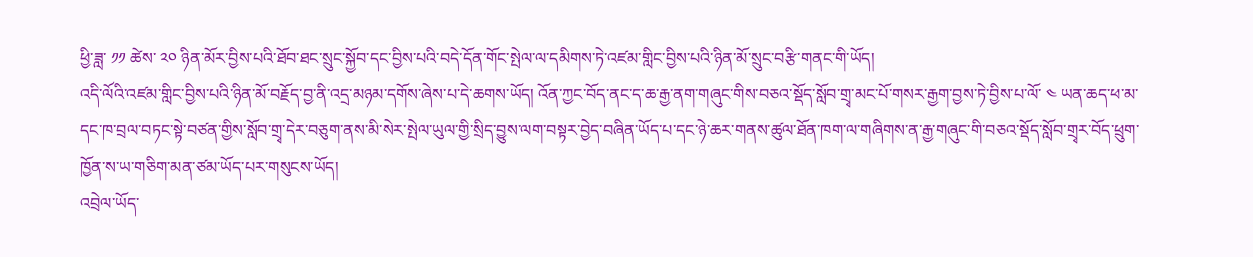ཕྱི་ཟླ་ ༡༡ ཚེས་ ༢༠ ཉིན་མོར་བྱིས་པའི་ཐོབ་ཐང་སྲུང་སྐྱོབ་དང་བྱིས་པའི་བདེ་དོན་གོང་སྤེལ་ལ་དམིགས་ཏེ་འཛམ་གླིང་བྱིས་པའི་ཉིན་མོ་སྲུང་བརྩི་གནང་གི་ཡོད།
འདི་ལོའི་འཛམ་གླིང་བྱིས་པའི་ཉིན་མོ་བརྗོད་བྱ་ནི་འདྲ་མཉམ་དགོས་ཞེས་པ་དེ་ཆགས་ཡོད། འོན་ཀྱང་བོད་ནང་ད་ཆ་རྒྱ་ནག་གཞུང་གིས་བཅའ་སྡོད་སློབ་གྲྭ་མང་པོ་གསར་རྒྱག་བྱས་ཏེ་བྱིས་པ་ལོ་ ༤ ཡན་ཆད་ཕ་མ་དང་ཁ་བྲལ་བཏང་སྟེ་བཙན་གྱིས་སློབ་གྲྭ་དེར་བཅུག་ནས་མི་སེར་སྤེལ་ཡུལ་གྱི་སྲིད་བྱུས་ལག་བསྟར་བྱེད་བཞིན་ཡོད་པ་དང་ཉེ་ཆར་གནས་ཚུལ་ཐོན་ཁག་ལ་གཞིགས་ན་རྒྱ་གཞུང་གི་བཅའ་སྡོད་སློབ་གྲྭར་བོད་ཕྲུག་ཁྱོན་ས་ཡ་གཅིག་མན་ཙམ་ཡོད་པར་གསུངས་ཡོད།
འབྲེལ་ཡོད་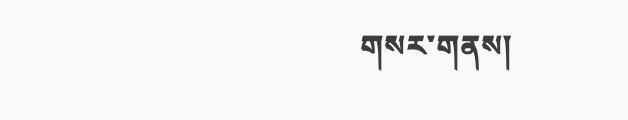གསར་གནས།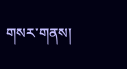གསར་གནས།